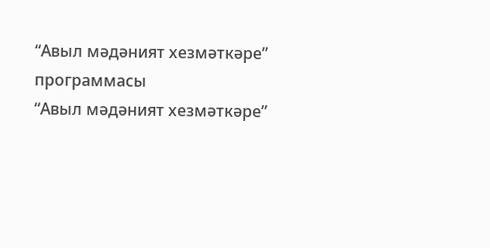“Авыл мәдәният хезмәткәре” программасы
“Авыл мәдәният хезмәткәре”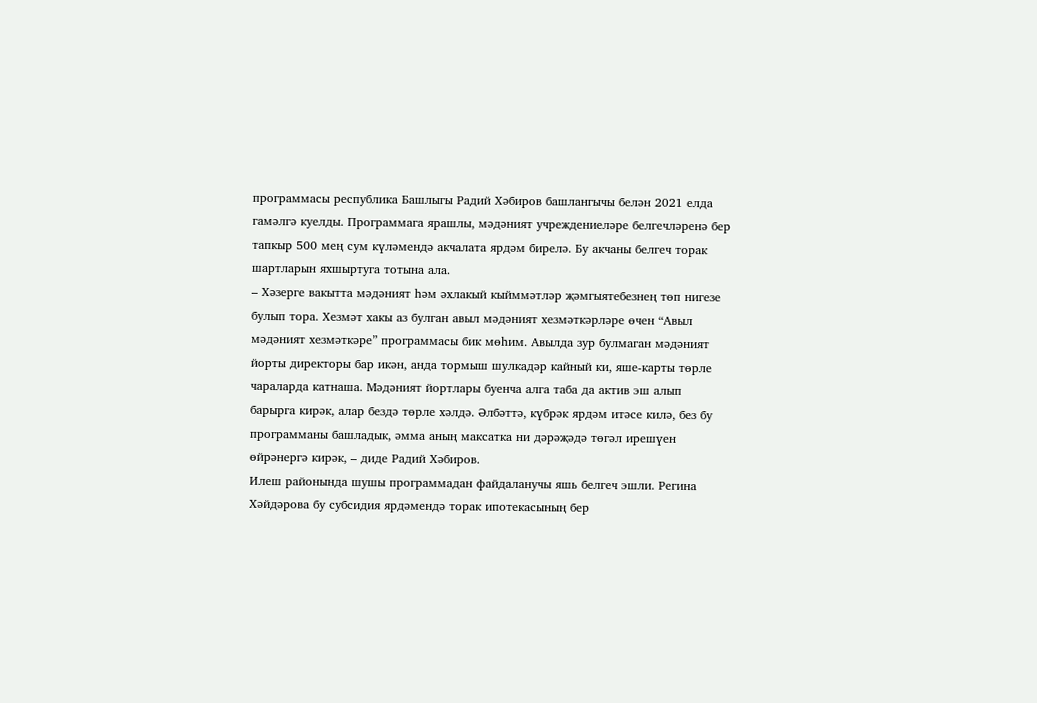программасы республика Башлыгы Радий Хәбиров башлангычы белән 2021 елда гамәлгә куелды. Программага ярашлы, мәдәният учреждениеләре белгечләренә бер тапкыр 500 мең сум күләмендә акчалата ярдәм бирелә. Бу акчаны белгеч торак шартларын яхшыртуга тотына ала.
– Хәзерге вакытта мәдәният һәм әхлакый кыйммәтләр җәмгыятебезнең төп нигезе булып тора. Хезмәт хакы аз булган авыл мәдәният хезмәткәрләре өчен “Авыл мәдәният хезмәткәре” программасы бик мөһим. Авылда зур булмаган мәдәният йорты директоры бар икән, анда тормыш шулкадәр кайный ки, яше-карты төрле чараларда катнаша. Мәдәният йортлары буенча алга таба да актив эш алып барырга кирәк, алар бездә төрле хәлдә. Әлбәттә, күбрәк ярдәм итәсе килә, без бу программаны башладык, әмма аның максатка ни дәрәҗәдә төгәл ирешүен өйрәнергә кирәк, – диде Радий Хәбиров.
Илеш районында шушы программадан файдаланучы яшь белгеч эшли. Регина Хәйдәрова бу субсидия ярдәмендә торак ипотекасының бер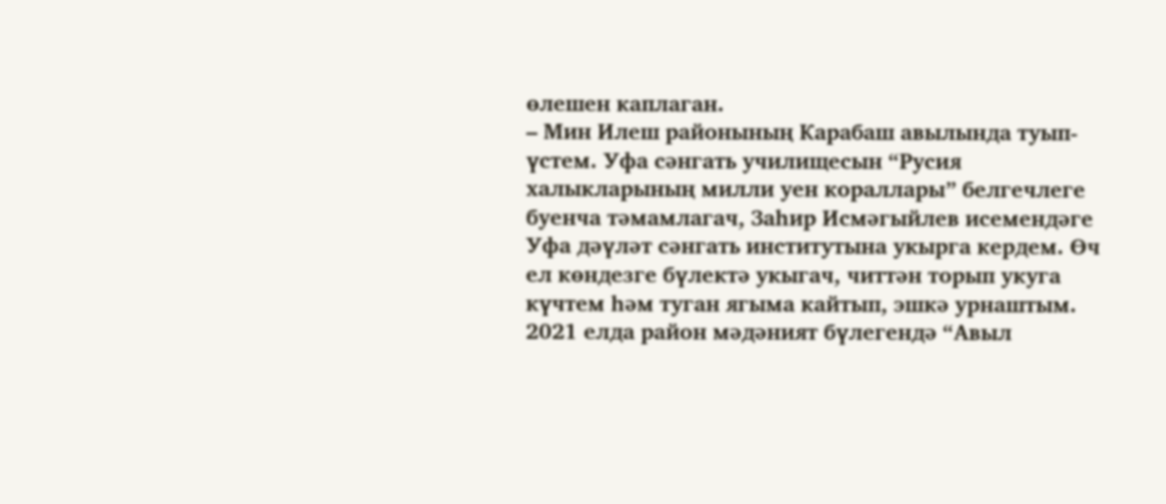өлешен каплаган.
– Мин Илеш районының Карабаш авылында туып-үстем. Уфа сәнгать училищесын “Русия халыкларының милли уен кораллары” белгечлеге буенча тәмамлагач, Заһир Исмәгыйлев исемендәге Уфа дәүләт сәнгать институтына укырга кердем. Өч ел көндезге бүлектә укыгач, читтән торып укуга күчтем һәм туган ягыма кайтып, эшкә урнаштым. 2021 елда район мәдәният бүлегендә “Авыл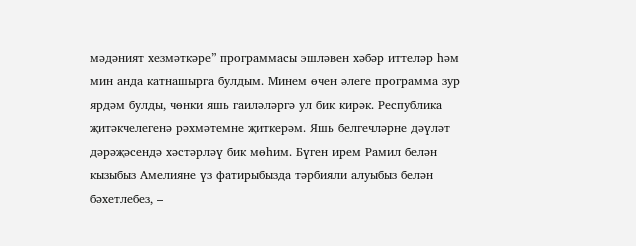мәдәният хезмәткәре” программасы эшләвен хәбәр иттеләр һәм мин анда катнашырга булдым. Минем өчен әлеге программа зур ярдәм булды, чөнки яшь гаиләләргә ул бик кирәк. Республика җитәкчелегенә рәхмәтемне җиткерәм. Яшь белгечләрне дәүләт дәрәҗәсендә хәстәрләү бик мөһим. Бүген ирем Рамил белән кызыбыз Амелияне үз фатирыбызда тәрбияли алуыбыз белән бәхетлебез, –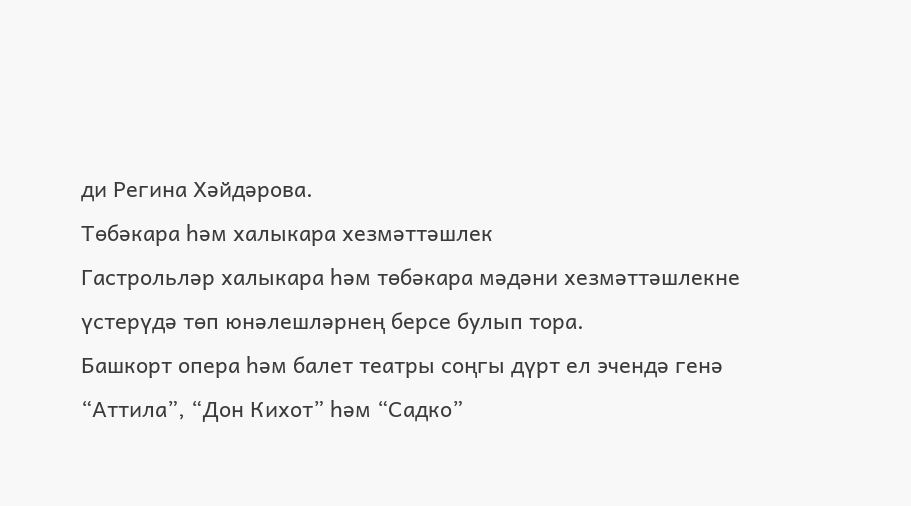ди Регина Хәйдәрова.
Төбәкара һәм халыкара хезмәттәшлек
Гастрольләр халыкара һәм төбәкара мәдәни хезмәттәшлекне үстерүдә төп юнәлешләрнең берсе булып тора.
Башкорт опера һәм балет театры соңгы дүрт ел эчендә генә “Аттила”, “Дон Кихот” һәм “Садко”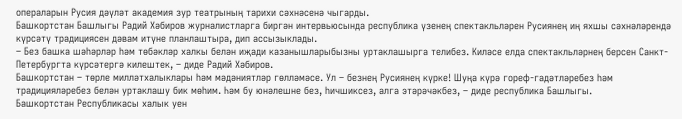операларын Русия дәүләт академия зур театрының тарихи сәхнәсенә чыгарды.
Башкортстан Башлыгы Радий Хәбиров журналистларга биргән интервьюсында республика үзенең спектакльләрен Русиянең иң яхшы сәхнәләрендә күрсәтү традициясен дәвам итүне планлаштыра, дип ассызыклады.
– Без башка шәһәрләр һәм төбәкләр халкы белән иҗади казанышларыбызны уртаклашырга телибез. Киләсе елда спектакльләрнең берсен Санкт-Петербургта күрсәтергә килештек, – диде Радий Хәбиров.
Башкортстан – төрле милләтхалыклары һәм мәдәниятләр гөлләмәсе. Ул – безнең Русиянең күрке! Шуңа күрә гореф-гадәтләребез һәм традицияләребез белән уртаклашу бик мөһим. Һәм бу юнәлешне без, һичшиксез, алга этәрәчәкбез, – диде республика Башлыгы.
Башкортстан Республикасы халык уен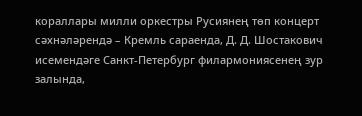кораллары милли оркестры Русиянең төп концерт сәхнәләрендә – Кремль сараенда, Д. Д. Шостакович исемендәге Санкт-Петербург филармониясенең зур залында,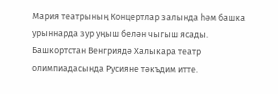Мария театрының Концертлар залында һәм башка урыннарда зур уңыш белән чыгыш ясады.
Башкортстан Венгриядә Халыкара театр олимпиадасында Русияне тәкъдим итте.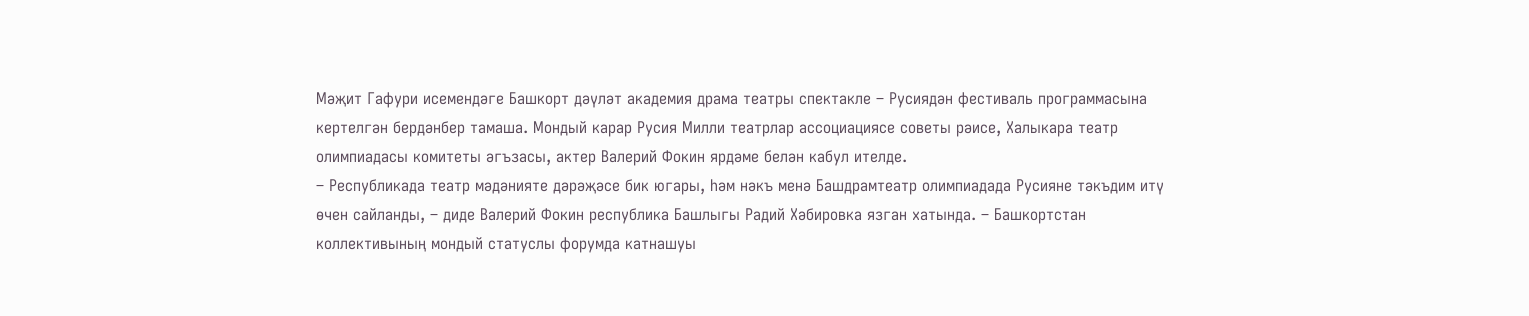Мәҗит Гафури исемендәге Башкорт дәүләт академия драма театры спектакле – Русиядән фестиваль программасына кертелгән бердәнбер тамаша. Мондый карар Русия Милли театрлар ассоциациясе советы рәисе, Халыкара театр олимпиадасы комитеты әгъзасы, актер Валерий Фокин ярдәме белән кабул ителде.
– Республикада театр мәдәнияте дәрәҗәсе бик югары, һәм нәкъ менә Башдрамтеатр олимпиадада Русияне тәкъдим итү өчен сайланды, – диде Валерий Фокин республика Башлыгы Радий Хәбировка язган хатында. – Башкортстан коллективының мондый статуслы форумда катнашуы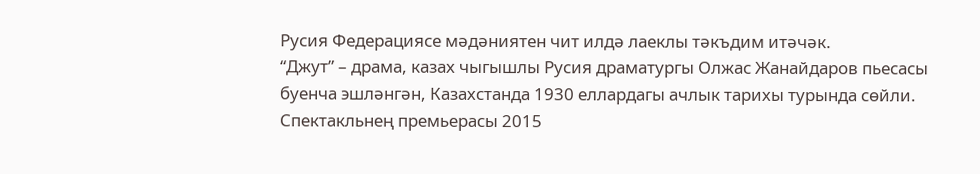Русия Федерациясе мәдәниятен чит илдә лаеклы тәкъдим итәчәк.
“Джут” – драма, казах чыгышлы Русия драматургы Олжас Жанайдаров пьесасы буенча эшләнгән, Казахстанда 1930 еллардагы ачлык тарихы турында сөйли.
Спектакльнең премьерасы 2015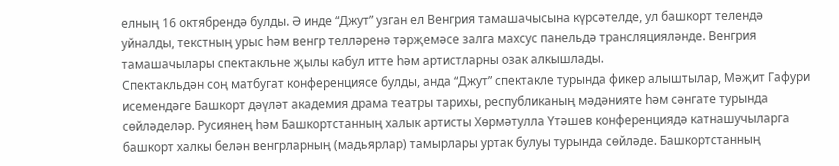елның 16 октябрендә булды. Ә инде “Джут” узган ел Венгрия тамашачысына күрсәтелде, ул башкорт телендә уйналды, текстның урыс һәм венгр телләренә тәрҗемәсе залга махсус панельдә трансляцияләнде. Венгрия тамашачылары спектакльне җылы кабул итте һәм артистларны озак алкышлады.
Спектакльдән соң матбугат конференциясе булды, анда “Джут” спектакле турында фикер алыштылар, Мәҗит Гафури исемендәге Башкорт дәүләт академия драма театры тарихы, республиканың мәдәнияте һәм сәнгате турында сөйләделәр. Русиянең һәм Башкортстанның халык артисты Хөрмәтулла Үтәшев конференциядә катнашучыларга башкорт халкы белән венгрларның (мадьярлар) тамырлары уртак булуы турында сөйләде. Башкортстанның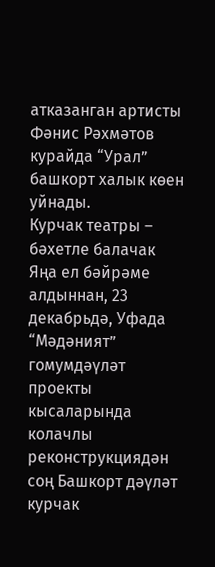атказанган артисты Фәнис Рәхмәтов курайда “Урал” башкорт халык көен уйнады.
Курчак театры – бәхетле балачак
Яңа ел бәйрәме алдыннан, 23 декабрьдә, Уфада “Мәдәният” гомумдәүләт проекты кысаларында колачлы реконструкциядән соң Башкорт дәүләт курчак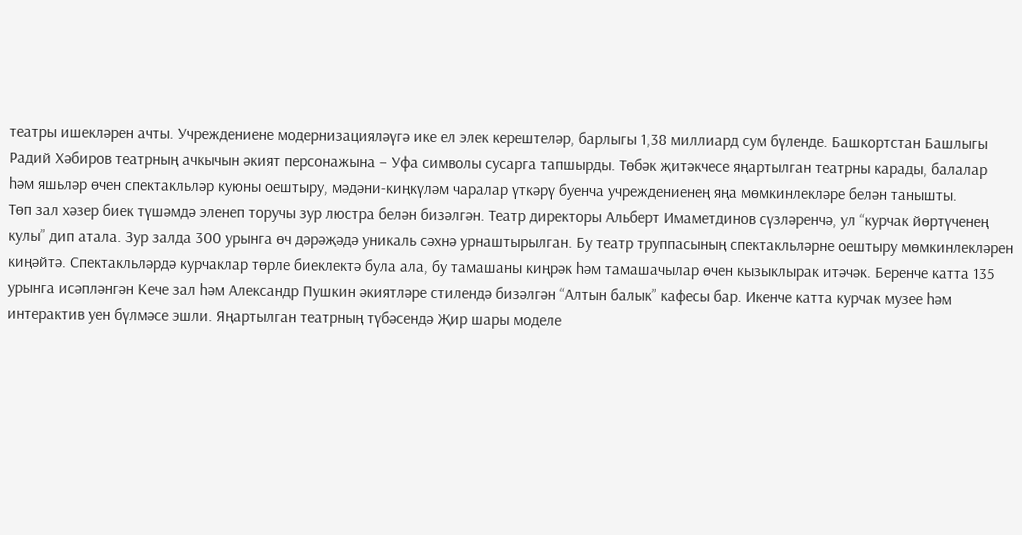театры ишекләрен ачты. Учреждениене модернизацияләүгә ике ел элек керештеләр, барлыгы 1,38 миллиард сум бүленде. Башкортстан Башлыгы Радий Хәбиров театрның ачкычын әкият персонажына – Уфа символы сусарга тапшырды. Төбәк җитәкчесе яңартылган театрны карады, балалар һәм яшьләр өчен спектакльләр куюны оештыру, мәдәни-киңкүләм чаралар үткәрү буенча учреждениенең яңа мөмкинлекләре белән танышты.
Төп зал хәзер биек түшәмдә эленеп торучы зур люстра белән бизәлгән. Театр директоры Альберт Имаметдинов сүзләренчә, ул “курчак йөртүченең кулы” дип атала. Зур залда 300 урынга өч дәрәҗәдә уникаль сәхнә урнаштырылган. Бу театр труппасының спектакльләрне оештыру мөмкинлекләрен киңәйтә. Спектакльләрдә курчаклар төрле биеклектә була ала, бу тамашаны киңрәк һәм тамашачылар өчен кызыклырак итәчәк. Беренче катта 135 урынга исәпләнгән Кече зал һәм Александр Пушкин әкиятләре стилендә бизәлгән “Алтын балык” кафесы бар. Икенче катта курчак музее һәм интерактив уен бүлмәсе эшли. Яңартылган театрның түбәсендә Җир шары моделе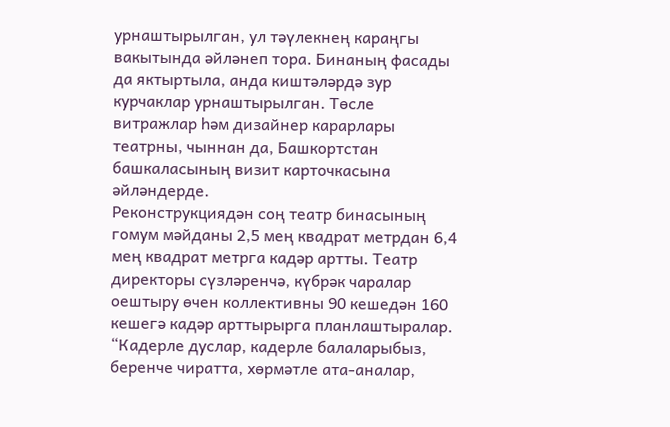урнаштырылган, ул тәүлекнең караңгы вакытында әйләнеп тора. Бинаның фасады да яктыртыла, анда киштәләрдә зур курчаклар урнаштырылган. Төсле витражлар һәм дизайнер карарлары театрны, чыннан да, Башкортстан башкаласының визит карточкасына әйләндерде.
Реконструкциядән соң театр бинасының гомум мәйданы 2,5 мең квадрат метрдан 6,4 мең квадрат метрга кадәр артты. Театр директоры сүзләренчә, күбрәк чаралар оештыру өчен коллективны 90 кешедән 160 кешегә кадәр арттырырга планлаштыралар.
“Кадерле дуслар, кадерле балаларыбыз, беренче чиратта, хөрмәтле ата-аналар,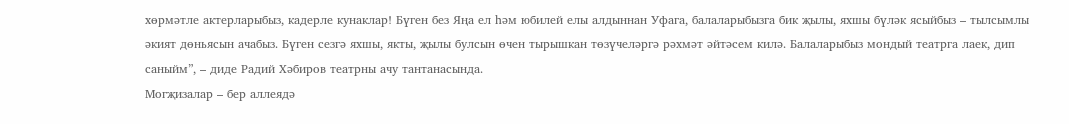хөрмәтле актерларыбыз, кадерле кунаклар! Бүген без Яңа ел һәм юбилей елы алдыннан Уфага, балаларыбызга бик җылы, яхшы бүләк ясыйбыз – тылсымлы әкият дөньясын ачабыз. Бүген сезгә яхшы, якты, җылы булсын өчен тырышкан төзүчеләргә рәхмәт әйтәсем килә. Балаларыбыз мондый театрга лаек, дип саныйм”, – диде Радий Хәбиров театрны ачу тантанасында.
Могҗизалар – бер аллеядә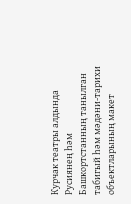Курчак театры алдында Русиянең һәм Башкортстанның танылган табигый һәм мәдәни-тарихи объектларының макет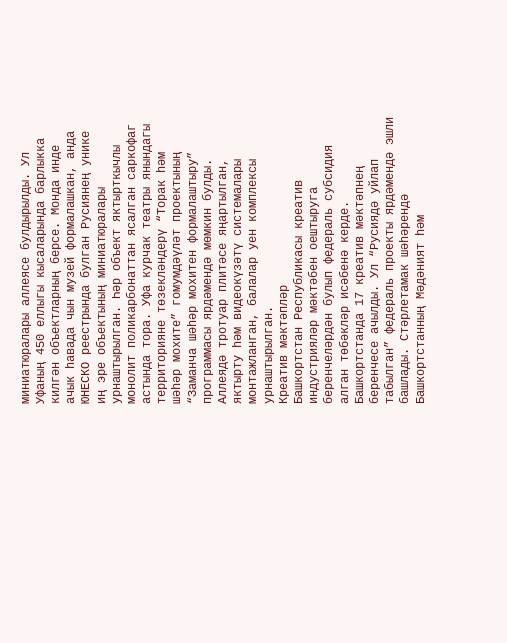миниатюралары аллеясе булдырылды. Ул Уфаның 450 еллыгы кысаларында барлыкка килгән объектларның берсе. Монда инде ачык һавада чын музей формалашкан, анда ЮНЕСКО реестрында булган Русиянең унике иң эре объектының миниатюралары урнаштырылган. Һәр объект яктырткычлы монолит поликарбонаттан ясалган саркофаг астында тора. Уфа курчак театры янындагы территорияне төзекләндерү “Торак һәм шәһәр мохите” гомумдәүләт проектының “Заманча шәһәр мохитен формалаштыру” программасы ярдәмендә мөмкин булды. Аллеядә тротуар плитәсе яңартылган, яктырту һәм видеокүзәтү системалары монтажланган, балалар уен комплексы урнаштырылган.
Креатив мәктәпләр
Башкортстан Республикасы креатив индустрияләр мәктәбен оештыруга беренчеләрдән булып федераль субсидия алган төбәкләр исәбенә керде. Башкортстанда 17 креатив мәктәпнең беренчесе ачылды. Ул “Русиядә уйлап табылган” федераль проекты ярдәмендә эшли башлады. Стәрлетамак шәһәрендә Башкортстанның Мәдәният һәм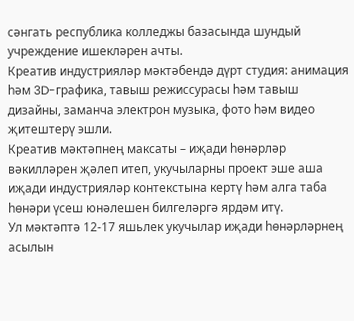сәнгать республика колледжы базасында шундый учреждение ишекләрен ачты.
Креатив индустрияләр мәктәбендә дүрт студия: анимация һәм 3D-графика, тавыш режиссурасы һәм тавыш дизайны, заманча электрон музыка, фото һәм видео җитештерү эшли.
Креатив мәктәпнең максаты – иҗади һөнәрләр вәкилләрен җәлеп итеп, укучыларны проект эше аша иҗади индустрияләр контекстына кертү һәм алга таба һөнәри үсеш юнәлешен билгеләргә ярдәм итү.
Ул мәктәптә 12-17 яшьлек укучылар иҗади һөнәрләрнең асылын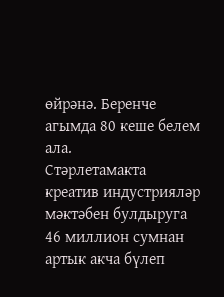өйрәнә. Беренче агымда 80 кеше белем ала.
Стәрлетамакта креатив индустрияләр мәктәбен булдыруга 46 миллион сумнан артык акча бүлеп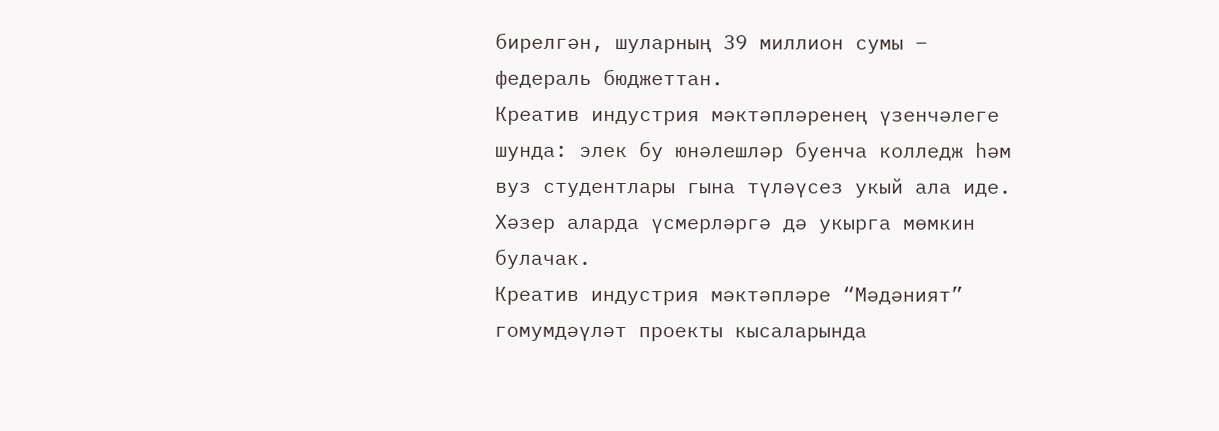бирелгән, шуларның 39 миллион сумы – федераль бюджеттан.
Креатив индустрия мәктәпләренең үзенчәлеге шунда: элек бу юнәлешләр буенча колледж һәм вуз студентлары гына түләүсез укый ала иде. Хәзер аларда үсмерләргә дә укырга мөмкин булачак.
Креатив индустрия мәктәпләре “Мәдәният” гомумдәүләт проекты кысаларында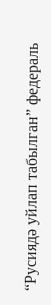“Русиядә уйлап табылган” федераль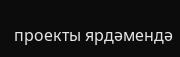проекты ярдәмендә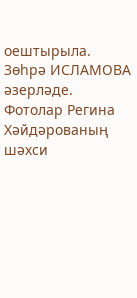оештырыла.
Зөһрә ИСЛАМОВА әзерләде.
Фотолар Регина Хәйдәрованың шәхси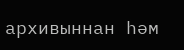архивыннан һәм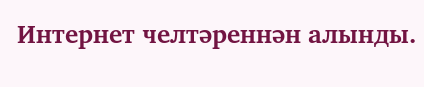Интернет челтәреннән алынды.